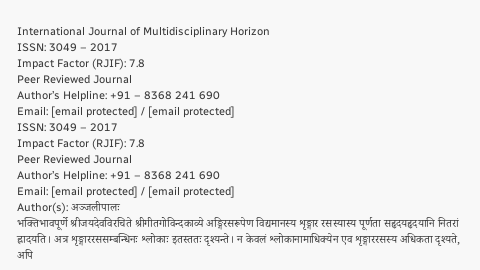International Journal of Multidisciplinary Horizon
ISSN: 3049 – 2017
Impact Factor (RJIF): 7.8
Peer Reviewed Journal
Author’s Helpline: +91 – 8368 241 690
Email: [email protected] / [email protected]
ISSN: 3049 – 2017
Impact Factor (RJIF): 7.8
Peer Reviewed Journal
Author’s Helpline: +91 – 8368 241 690
Email: [email protected] / [email protected]
Author(s): अञ्जलीपालः
भक्तिभावपूर्णे श्रीजयदेवविरचिते श्रीगीतगोविन्दकाव्ये अङ्गिरसरूपेण विद्यमानस्य शृङ्गार रसस्यास्य पूर्णता सहृदयहृदयानि नितरां ह्लादयति। अत्र शृङ्गाररससम्बन्धिनः श्लोकाः इतस्ततः दृश्यन्ते। न केवलं श्लोकानामाधिक्येन एव शृङ्गाररसस्य अधिकता दृश्यते, अपि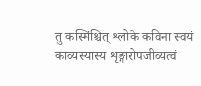तु कस्मिंश्चित् श्लोके कविना स्वयं काव्यस्यास्य शृङ्गारोपजीव्यत्वं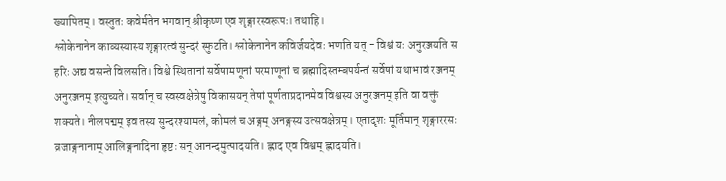ख्यापितम्। वस्तुतः कवेर्मतेन भगवान् श्रीकृष्ण एव शृङ्गारस्वरूपः। तथाहि।
श्लोकेनानेन काव्यस्यास्य शृङ्गारत्वं सुन्दरं स्फुटति। श्लोकेनानेन कविर्जयदेवः भणति यत् - विश्वं यः अनुरञ्जयति स हरिः अद्य वसन्ते विलसति। विश्वे स्थितानां सर्वेषामणूनां परमाणूनां च ब्रह्मादिस्तम्बपर्यन्तं सर्वेषां यथाभावं रञ्जनम् अनुरञ्जनम् इत्युच्यते। सर्वान् च स्वस्वक्षेत्रेषु विकासयन् तेषां पूर्णताप्रदानमेव विश्वस्य अनुरञ्जनम् इति वा वक्तुं शक्यते। नीलपद्मम् इव तस्य सुन्दरश्यामलं, कोमलं च अङ्गम् अनङ्गस्य उत्सवक्षेत्रम्। एतादृशः मूर्तिमान् शृङ्गाररसः व्रजाङ्गनानाम् आलिङ्गनादिना हृष्टः सन् आनन्दमुत्पादयति। ह्लाद एव विश्वम् ह्लादयति।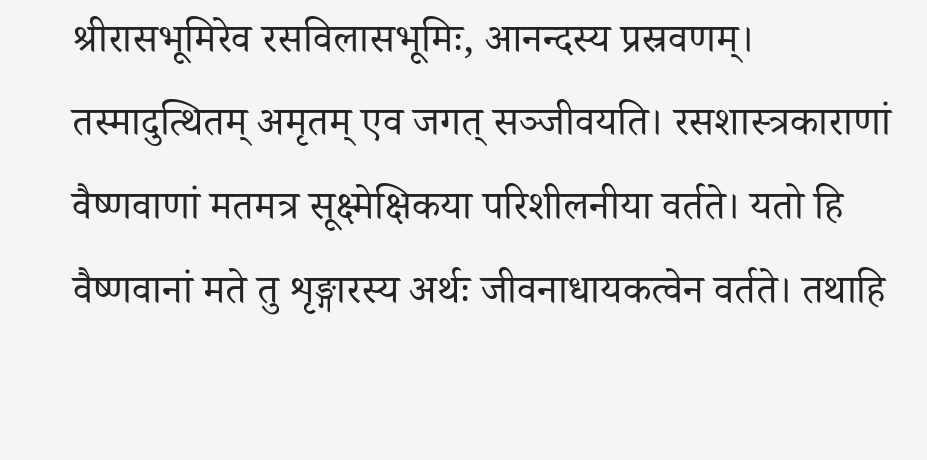श्रीरासभूमिरेव रसविलासभूमिः, आनन्दस्य प्रस्रवणम्। तस्मादुत्थितम् अमृतम् एव जगत् सञ्जीवयति। रसशास्त्रकाराणां वैष्णवाणां मतमत्र सूक्ष्मेक्षिकया परिशीलनीया वर्तते। यतो हि वैष्णवानां मते तु शृङ्गारस्य अर्थः जीवनाधायकत्वेन वर्तते। तथाहि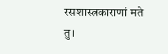रसशास्त्रकाराणां मते तु।